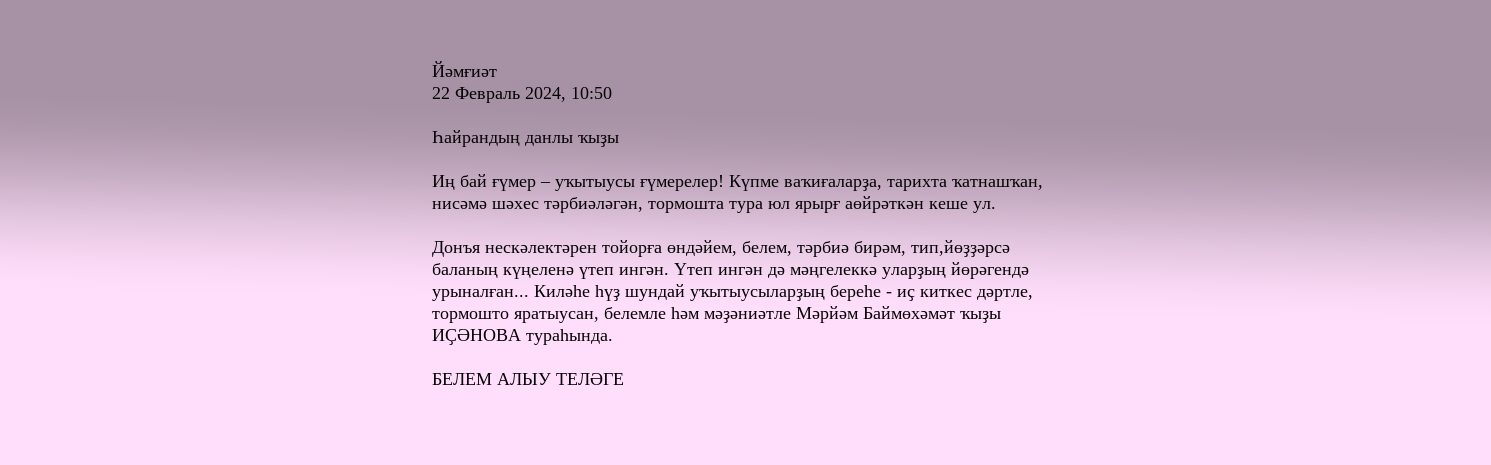Йәмғиәт
22 Февраль 2024, 10:50

Һайрандың данлы ҡыҙы

Иң бай ғүмер – уҡытыусы ғүмерелер! Күпме ваҡиғаларҙа, тарихта ҡатнашҡан, нисәмә шәхес тәрбиәләгән, тормошта тура юл ярырғ аөйрәткән кеше ул.

Донъя нескәлектәрен тойорға өндәйем, белем, тәрбиә бирәм, тип,йөҙҙәрсә баланың күңеленә үтеп ингән. Үтеп ингән дә мәңгелеккә уларҙың йөрәгендә урыналған... Киләһе һүҙ шундай уҡытыусыларҙың береһе - иҫ киткес дәртле, тормошто яратыусан, белемле һәм мәҙәниәтле Мәрйәм Баймөхәмәт ҡыҙы ИҪӘНОВА тураһында.

БЕЛЕМ АЛЫУ ТЕЛӘГЕ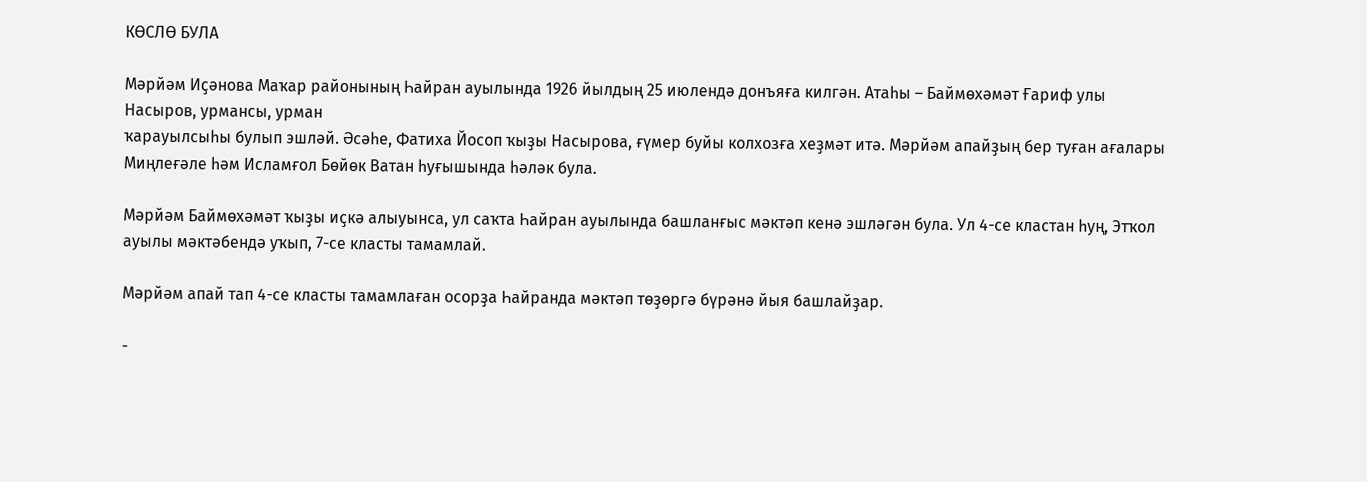КӨСЛӨ БУЛА

Мәрйәм Иҫәнова Маҡар районының Һайран ауылында 1926 йылдың 25 июлендә донъяға килгән. Атаһы – Баймөхәмәт Ғариф улы Насыров, урмансы, урман
ҡарауылсыһы булып эшләй. Әсәһе, Фатиха Йосоп ҡыҙы Насырова, ғүмер буйы колхозға хеҙмәт итә. Мәрйәм апайҙың бер туған ағалары Миңлеғәле һәм Исламғол Бөйөк Ватан һуғышында һәләк була.

Мәрйәм Баймөхәмәт ҡыҙы иҫкә алыуынса, ул саҡта Һайран ауылында башланғыс мәктәп кенә эшләгән була. Ул 4-се кластан һуң, Этҡол ауылы мәктәбендә уҡып, 7-се класты тамамлай.

Мәрйәм апай тап 4-се класты тамамлаған осорҙа Һайранда мәктәп төҙөргә бүрәнә йыя башлайҙар.

-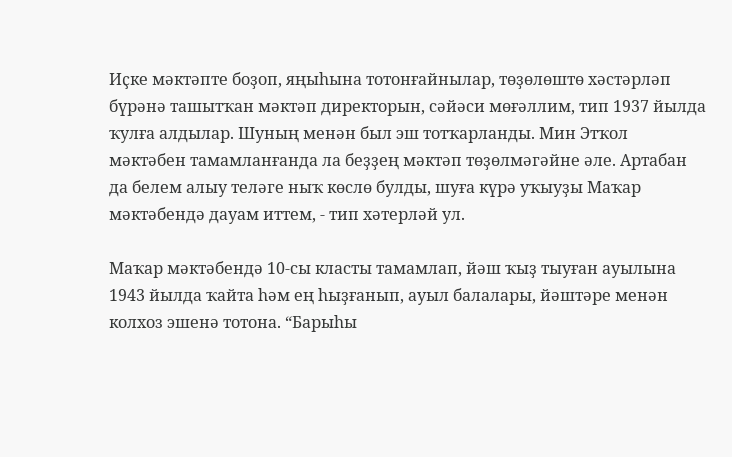Иҫке мәктәпте боҙоп, яңыһына тотонғайнылар, төҙөлөштө хәстәрләп бүрәнә ташытҡан мәктәп директорын, сәйәси мөғәллим, тип 1937 йылда ҡулға алдылар. Шуның менән был эш тотҡарланды. Мин Этҡол мәктәбен тамамланғанда ла беҙҙең мәктәп төҙөлмәгәйне әле. Артабан да белем алыу теләге ныҡ көслө булды, шуға күрә уҡыуҙы Маҡар мәктәбендә дауам иттем, - тип хәтерләй ул.

Маҡар мәктәбендә 10-сы класты тамамлап, йәш ҡыҙ тыуған ауылына 1943 йылда ҡайта һәм ең һыҙғанып, ауыл балалары, йәштәре менән колхоз эшенә тотона. “Барыһы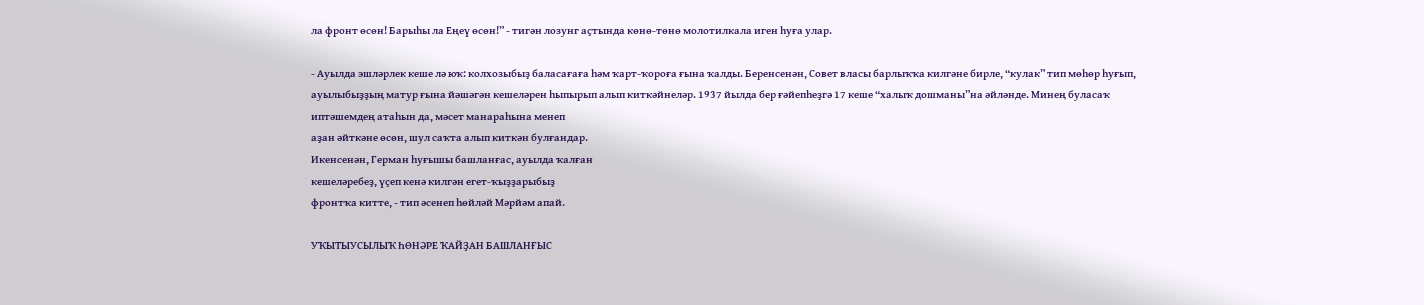ла фронт өсөн! Барыһы ла Еңеү өсөн!” - тигән лозунг аҫтында көнө-төнө молотилкала иген һуға улар.

- Ауылда эшләрлек кеше лә юҡ: колхозыбыҙ баласағаға һәм ҡарт-ҡороға ғына ҡалды. Беренсенән, Совет власы барлыҡҡа килгәне бирле, “кулак” тип мөһөр һуғып, ауылыбыҙҙың матур ғына йәшәгән кешеләрен һыпырып алып киткәйнеләр. 1937 йылда бер ғәйепһеҙгә 17 кеше “халыҡ дошманы”на әйләнде. Минең буласаҡ
иптәшемдең атаһын да, мәсет манараһына менеп
аҙан әйткәне өсөн, шул саҡта алып киткән булғандар.
Икенсенән, Герман һуғышы башланғас, ауылда ҡалған
кешеләребеҙ, үҫеп кенә килгән егет-ҡыҙҙарыбыҙ
фронтҡа китте, - тип әсенеп һөйләй Мәрйәм апай.

УҠЫТЫУСЫЛЫҠ ҺӨНӘРЕ ҠАЙҘАН БАШЛАНҒЫС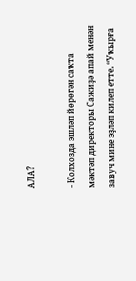АЛА?

- Колхозда эшләп йөрөгән саҡта мәктәп директоры Сажиҙә апай менән завуч мине эҙләп килеп етте. “Уҡырға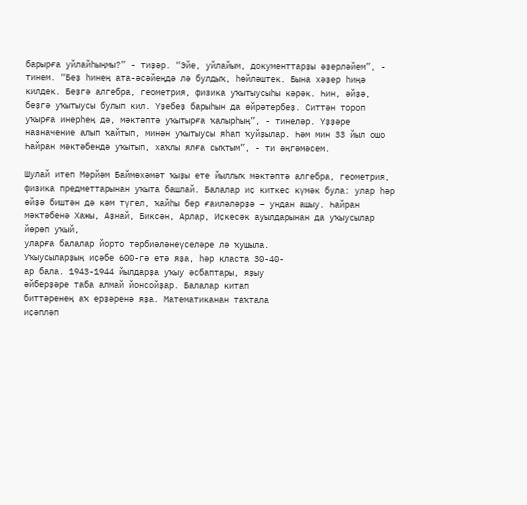барырға уйлайһыңмы?” - тиҙәр. “Эйе, уйлайым, документтарҙы әҙерләйем”, - тинем. “Беҙ һинең ата-әсәйеңдә лә булдыҡ, һөйләштек. Бына хәҙер һиңә килдек. Беҙгә алгебра, геометрия, физика уҡытыусыһы кәрәк. Һин, әйҙә, беҙгә уҡытыусы булып кил. Үҙебеҙ барыһын да өйрәтербеҙ. Ситтән тороп уҡырға инерһең дә, мәктәптә уҡытырға ҡалырһың”, - тинеләр. Үҙҙәре назначение алып ҡайтып, минән уҡытыусы яһап ҡуйҙылар. Һәм мин 33 йыл ошо Һайран мәктәбендә уҡытып, хаҡлы ялға сыҡтым”, - ти әңгәмәсем.

Шулай итеп Мәрйәм Баймөхәмәт ҡыҙы ете йыллыҡ мәктәптә алгебра, геометрия, физика предметтарынан уҡыта башлай. Балалар иҫ киткес күмәк була: улар һәр
өйҙә биштән дә кәм түгел, ҡайһы бер ғаиләләрҙә – ундан ашыу. Һайран мәктәбенә Хажы, Аҙнай, Биксән, Арлар, Иҫкесәк ауылдарынан да уҡыусылар йөрөп уҡый,
уларға балалар йорто тәрбиәләнеүселәре лә ҡушыла.
Уҡыусыларҙың иҫәбе 600-гә етә яҙа, һәр класта 30-40-
ар бала. 1943-1944 йылдарҙа уҡыу әсбаптары, яҙыу
әйберҙәре таба алмай йонсойҙар. Балалар китап
биттәренең аҡ ерҙәренә яҙа. Математиканан таҡтала
иҫәпләп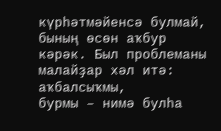күрһәтмәйенсә булмай, бының өсөн аҡбур
кәрәк. Был проблеманы малайҙар хәл итә: аҡбалсыҡмы,
бурмы – нимә булһа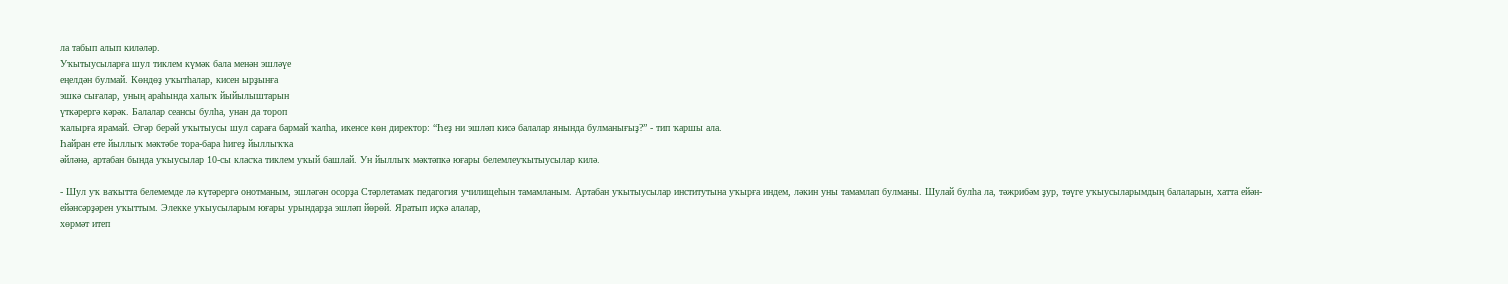ла табып алып киләләр.
Уҡытыусыларға шул тиклем күмәк бала менән эшләүе
еңелдән булмай. Көндөҙ уҡытһалар, кисен ырҙынға
эшкә сығалар, уның араһында халыҡ йыйылыштарын
үткәрергә кәрәк. Балалар сеансы булһа, унан да тороп
ҡалырға ярамай. Әгәр берәй уҡытыусы шул сараға бармай ҡалһа, икенсе көн директор: “Һеҙ ни эшләп кисә балалар янында булманығыҙ?” - тип ҡаршы ала.
Һайран ете йыллыҡ мәктәбе тора-бара һигеҙ йыллыҡҡа
әйләнә, артабан бында уҡыусылар 10-сы класҡа тиклем уҡый башлай. Ун йыллыҡ мәктәпкә юғары белемлеуҡытыусылар килә.

- Шул уҡ ваҡытта белемемде лә күтәрергә онотманым, эшләгән осорҙа Стәрлетамаҡ педагогия училищеһын тамамланым. Артабан уҡытыусылар институтына уҡырға индем, ләкин уны тамамлап булманы. Шулай булһа ла, тәжрибәм ҙур, тәүге уҡыусыларымдың балаларын, хатта ейән-ейәнсәрҙәрен уҡыттым. Элекке уҡыусыларым юғары урындарҙа эшләп йөрөй. Яратып иҫкә алалар,
хөрмәт итеп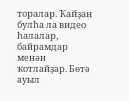торалар. Ҡайҙан булһа ла видео һалалар,
байрамдар менән ҡотлайҙар. Бөтә ауыл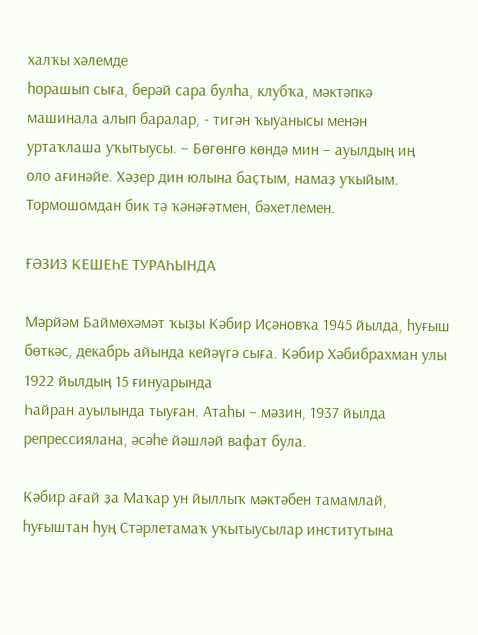халҡы хәлемде
һорашып сыға, берәй сара булһа, клубҡа, мәктәпкә
машинала алып баралар, - тигән ҡыуанысы менән
уртаҡлаша уҡытыусы. – Бөгөнгө көндә мин – ауылдың иң
оло ағинәйе. Хәҙер дин юлына баҫтым, намаҙ уҡыйым.
Тормошомдан бик тә ҡәнәғәтмен, бәхетлемен.

ҒӘЗИЗ КЕШЕҺЕ ТУРАҺЫНДА

Мәрйәм Баймөхәмәт ҡыҙы Кәбир Иҫәновҡа 1945 йылда, һуғыш бөткәс, декабрь айында кейәүгә сыға. Кәбир Хәбибрахман улы 1922 йылдың 15 ғинуарында
Һайран ауылында тыуған. Атаһы – мәзин, 1937 йылда репрессиялана, әсәһе йәшләй вафат була.

Кәбир ағай ҙа Маҡар ун йыллыҡ мәктәбен тамамлай,
һуғыштан һуң Стәрлетамаҡ уҡытыусылар институтына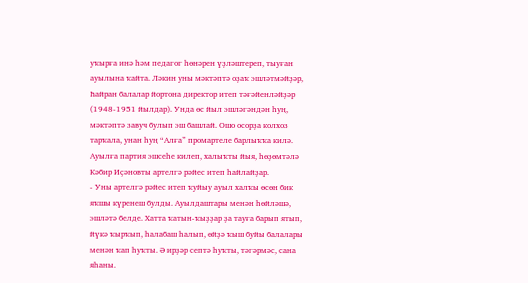уҡырға инә һәм педагог һөнәрен үҙләштереп, тыуған
ауылына ҡайта. Ләкин уны мәктәптә оҙаҡ эшләтмәйҙәр,
Һайран балалар йортона директор итеп тәғәйенләйҙәр
(1948-1951 йылдар). Унда өс йыл эшләгәндән һуң,
мәктәптә завуч булып эш башлай. Ошо осорҙа колхоз
тарҡала, унан һуң “Алға” промартеле барлыҡҡа килә.
Ауылға партия эшсеһе килеп, халыҡты йыя, һөҙөмтәлә
Кәбир Иҫәновты артелгә рәйес итеп һайлайҙар.
- Уны артелгә рәйес итеп ҡуйыу ауыл халҡы өсөн бик
яҡшы күренеш булды. Ауылдаштары менән һөйләшә,
эшләтә белде. Хатта ҡатын-ҡыҙҙар ҙа тауға барып ятып,
йүкә ҡырҡып, һалабаш һалып, өйҙә ҡыш буйы балалары
менән ҡап һуҡты. Ә ирҙәр септә һуҡты, тәгәрмәс, сана
яһаны.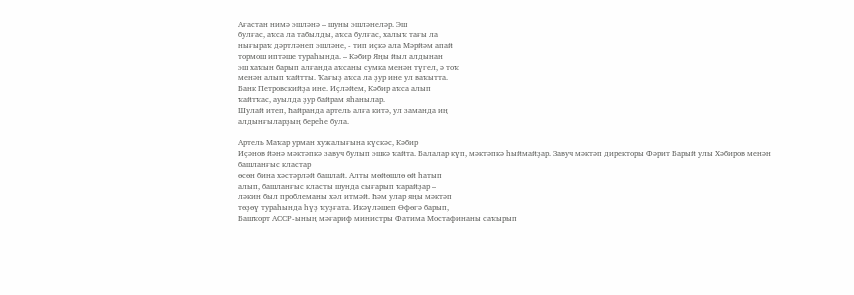Ағастан нимә эшләнә – шуны эшләнеләр. Эш
булғас, аҡса ла табылды, аҡса булғас, халыҡ тағы ла
нығыраҡ дәртләнеп эшләне, - тип иҫкә ала Мәрйәм апай
тормош иптәше тураһында. – Кәбир Яңы йыл алдынан
эш хаҡын барып алғанда аҡсаны сумка менән түгел, ә тоҡ
менән алып ҡайтты. Ҡағыҙ аҡса ла ҙур ине ул ваҡытта.
Банк Петровскийҙа ине. Иҫләйем, Кәбир аҡса алып
ҡайтҡас, ауылда ҙур байрам яһанылар.
Шулай итеп, Һайранда артель алға китә, ул заманда иң
алдынғыларҙың береһе була.

Артель Маҡар урман хужалығына күскәс, Кәбир
Иҫәнов йәнә мәктәпкә завуч булып эшкә ҡайта. Балалар күп, мәктәпкә һыймайҙар. Завуч мәктәп директоры Фәрит Барый улы Хәбиров менән башланғыс кластар
өсөн бина хәстәрләй башлай. Алты мөйөшлө өй һатып
алып, башланғыс класты шунда сығарып ҡарайҙар –
ләкин был проблеманы хәл итмәй. Һәм улар яңы мәктәп
төҙөү тураһында һүҙ ҡуҙғата. Икәүләшеп Өфөгә барып,
Башҡорт АССР-ының мәғариф министры Фатима Мостафинаны саҡырып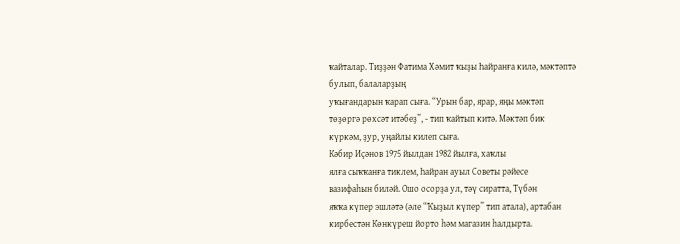ҡайталар. Тиҙҙән Фатима Хәмит ҡыҙы Һайранға килә, мәктәптә булып, балаларҙың
уҡығандарын ҡарап сыға. “Урын бар, ярар, яңы мәктәп
төҙөргә рөхсәт итәбеҙ”, - тип ҡайтып китә. Мәктәп бик
күркәм, ҙур, уңайлы килеп сыға.
Кәбир Иҫәнов 1975 йылдан 1982 йылға, хаҡлы
ялға сыҡҡанға тиклем, Һайран ауыл Советы рәйесе
вазифаһын биләй. Ошо осорҙа ул, тәү сиратта, Түбән
яҡҡа күпер эшләтә (әле “Ҡыҙыл күпер” тип атала), артабан кирбестән Көнкүреш йорто һәм магазин һалдырта.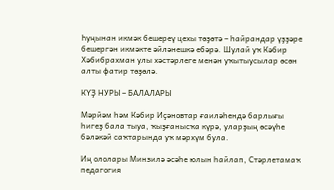Һуңынан икмәк бешереү цехы төҙөтә – һайрандар үҙҙәре
бешергән икмәкте әйләнешкә ебәрә. Шулай уҡ Кәбир
Хәбибрахман улы хәстәрлеге менән уҡытыусылар өсөн
алты фатир төҙөлә.

КҮҘ НУРЫ – БАЛАЛАРЫ

Мәрйәм һәм Кәбир Иҫәновтар ғаиләһендә барлығы
һигеҙ бала тыуа, ҡыҙғанысҡа күрә, уларҙың өсәүһе
бәләкәй саҡтарында уҡ мәрхүм була.

Иң ололары Минзилә әсәһе юлын һайлап, Стәрлетамаҡ
педагогия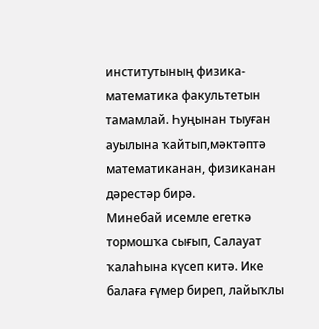институтының физика-математика факультетын тамамлай. Һуңынан тыуған ауылына ҡайтып,мәктәптә математиканан, физиканан дәрестәр бирә.
Минебай исемле егеткә тормошҡа сығып, Салауат
ҡалаһына күсеп китә. Ике балаға ғүмер биреп, лайыҡлы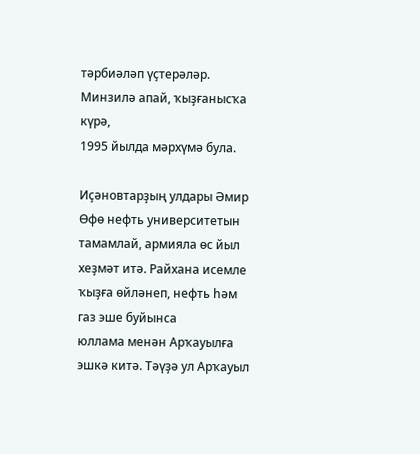тәрбиәләп үҫтерәләр. Минзилә апай, ҡыҙғанысҡа күрә,
1995 йылда мәрхүмә була.

Иҫәновтарҙың улдары Әмир Өфө нефть университетын тамамлай, армияла өс йыл хеҙмәт итә. Райхана исемле ҡыҙға өйләнеп, нефть һәм газ эше буйынса
юллама менән Арҡауылға эшкә китә. Тәүҙә ул Арҡауыл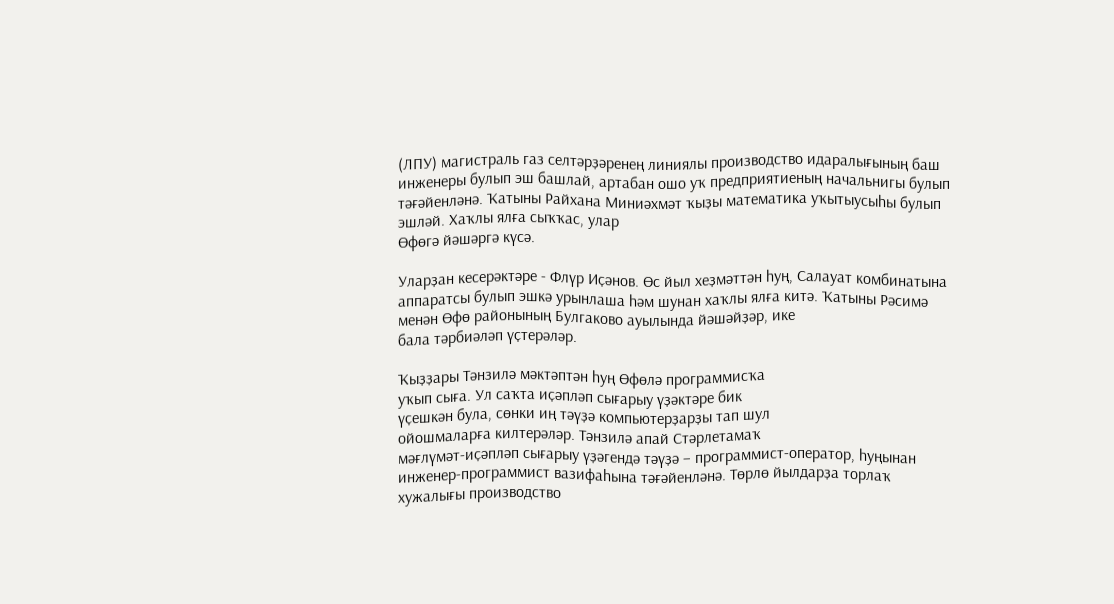(ЛПУ) магистраль газ селтәрҙәренең линиялы производство идаралығының баш инженеры булып эш башлай, артабан ошо уҡ предприятиеның начальнигы булып
тәғәйенләнә. Ҡатыны Райхана Миниәхмәт ҡыҙы математика уҡытыусыһы булып эшләй. Хаҡлы ялға сыҡҡас, улар
Өфөгә йәшәргә күсә.

Уларҙан кесерәктәре - Флүр Иҫәнов. Өс йыл хеҙмәттән һуң, Салауат комбинатына аппаратсы булып эшкә урынлаша һәм шунан хаҡлы ялға китә. Ҡатыны Рәсимә менән Өфө районының Булгаково ауылында йәшәйҙәр, ике
бала тәрбиәләп үҫтерәләр.

Ҡыҙҙары Тәнзилә мәктәптән һуң Өфөлә программисҡа
уҡып сыға. Ул саҡта иҫәпләп сығарыу үҙәктәре бик
үҫешкән була, сөнки иң тәүҙә компьютерҙарҙы тап шул
ойошмаларға килтерәләр. Тәнзилә апай Стәрлетамаҡ
мәғлүмәт-иҫәпләп сығарыу үҙәгендә тәүҙә – программист-оператор, һуңынан инженер-программист вазифаһына тәғәйенләнә. Төрлө йылдарҙа торлаҡ
хужалығы производство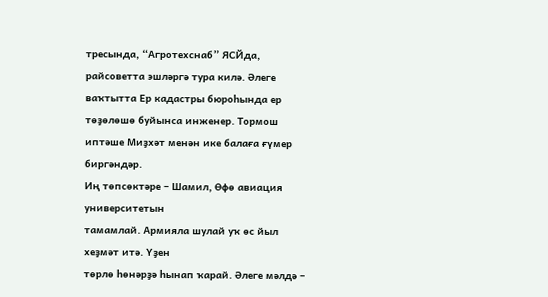тресында, “Агротехснаб” ЯСЙда, райсоветта эшләргә тура килә. Әлеге ваҡтытта Ер кадастры бюроһында ер төҙөлөшө буйынса инженер. Тормош иптәше Миҙхәт менән ике балаға ғүмер биргәндәр.
Иң төпсөктәре – Шамил, Өфө авиация университетын
тамамлай. Армияла шулай уҡ өс йыл хеҙмәт итә. Үҙен
төрлө һөнәрҙә һынап ҡарай. Әлеге мәлдә –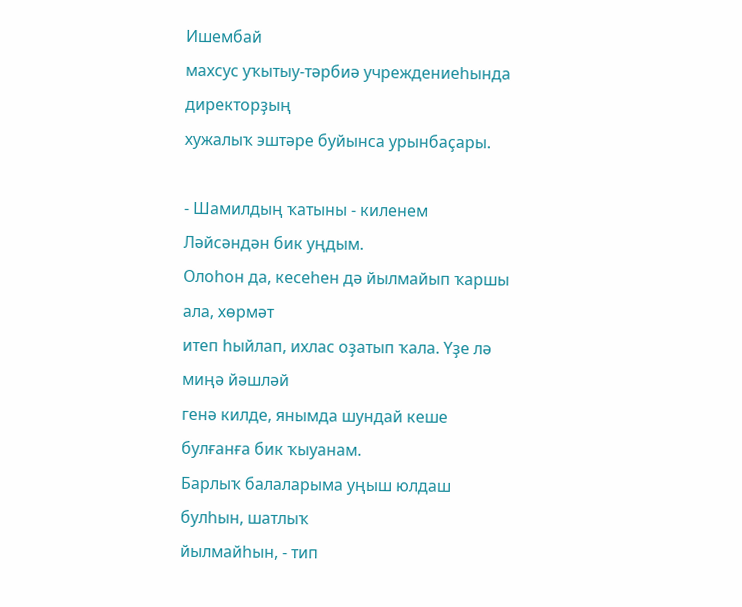Ишембай
махсус уҡытыу-тәрбиә учреждениеһында директорҙың
хужалыҡ эштәре буйынса урынбаҫары.

- Шамилдың ҡатыны - киленем Ләйсәндән бик уңдым.
Олоһон да, кесеһен дә йылмайып ҡаршы ала, хөрмәт
итеп һыйлап, ихлас оҙатып ҡала. Үҙе лә миңә йәшләй
генә килде, янымда шундай кеше булғанға бик ҡыуанам.
Барлыҡ балаларыма уңыш юлдаш булһын, шатлыҡ
йылмайһын, - тип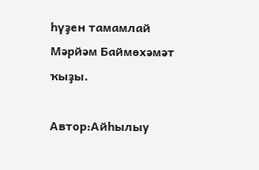һүҙен тамамлай Мәрйәм Баймөхәмәт
ҡыҙы.

Автор:Айһылыу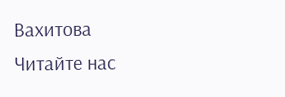Вахитова
Читайте нас